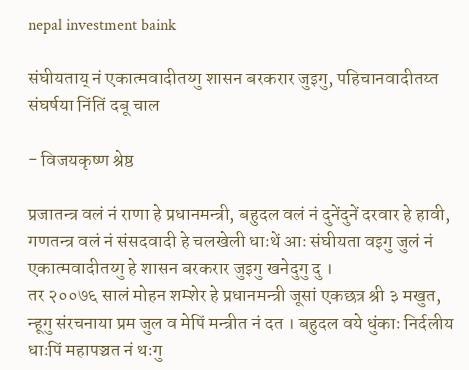nepal investment baink

संघीयताय् नं एकात्मवादीतय्गु शासन बरकरार जुइगु, पहिचानवादीतय्त संघर्षया निंतिं दबू चाल

- विजयकृष्ण श्रेष्ठ

प्रजातन्त्र वलं नं राणा हे प्रधानमन्त्री, बहुदल वलं नं दुनेंदुनें दरवार हे हावी, गणतन्त्र वलं नं संसदवादी हे चलखेली धाःथें आः संघीयता वइगु जुलं नं एकात्मवादीतय्गु हे शासन बरकरार जुइगु खनेदुगु दु ।
तर २००७६ सालं मोहन शम्शेर हे प्रधानमन्त्री जूसां एकछत्र श्री ३ मखुत, न्हूगु संरचनाया प्रम जुल व मेपिं मन्त्रीत नं दत । बहुदल वये धुंकाः निर्दलीय धाःपिं महापञ्चत नं थःगु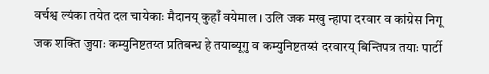वर्चश्व ल्यंका तयेत दल चायेकाः मैदानय् कुहाँ वयेमाल । उलि जक मखु न्हापा दरवार व कांग्रेस निगू जक शक्ति जुयाः कम्युनिष्टतय्त प्रतिबन्ध हे तयाब्यूगु व कम्युनिष्टतय्सं दरवारय् बिन्तिपत्र तयाः पार्टी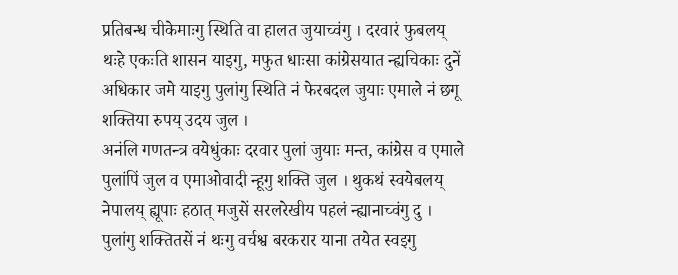प्रतिबन्ध चीकेमाःगु स्थिति वा हालत जुयाच्वंगु । दरवारं फुबलय् थःहे एकःति शासन याइगु, मफुत धाःसा कांग्रेसयात न्ह्यचिकाः दुनें अधिकार जमे याइगु पुलांगु स्थिति नं फेरबदल जुयाः एमाले नं छगू शक्तिया रुपय् उदय जुल ।
अनंलि गणतन्त्र वयेधुंकाः दरवार पुलां जुयाः मन्त, कांग्रेस व एमाले पुलांपिं जुल व एमाओवादी न्हूगु शक्ति जुल । थुकथं स्वयेबलय् नेपालय् ह्यूपाः हठात् मजुसें सरलरेखीय पहलं न्ह्यानाच्वंगु दु ।
पुलांगु शक्तितसें नं थःगु वर्चश्व बरकरार याना तयेत स्वइगु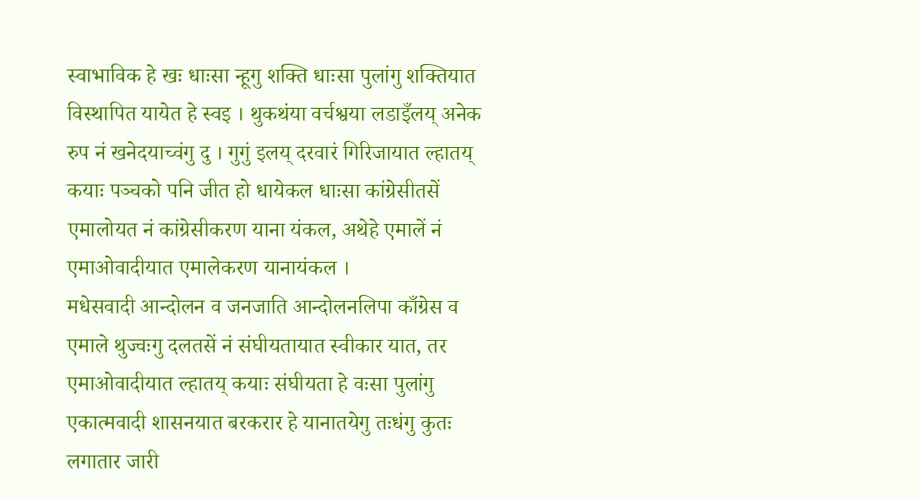स्वाभाविक हे खः धाःसा न्हूगु शक्ति धाःसा पुलांगु शक्तियात विस्थापित यायेत हे स्वइ । थुकथंया वर्चश्वया लडाइँलय् अनेक रुप नं खनेदयाच्वंगु दु । गुगुं इलय् दरवारं गिरिजायात ल्हातय् कयाः पञ्चको पनि जीत हो धायेकल धाःसा कांग्रेसीतसें एमालोयत नं कांग्रेसीकरण याना यंकल, अथेहे एमालें नं एमाओवादीयात एमालेकरण यानायंकल ।
मधेसवादी आन्दोलन व जनजाति आन्दोलनलिपा काँग्रेस व एमाले थुज्वःगु दलतसें नं संघीयतायात स्वीकार यात, तर एमाओवादीयात ल्हातय् कयाः संघीयता हे वःसा पुलांगु एकात्मवादी शासनयात बरकरार हे यानातयेगु तःधंगु कुतः लगातार जारी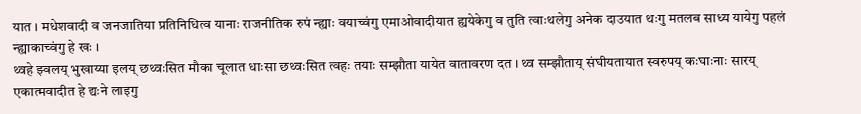यात । मधेशवादी व जनजातिया प्रतिनिधित्व यानाः राजनीतिक रुपं न्ह्याः वयाच्वंगु एमाओवादीयात ह्ययेकेगु व तुति त्वाःथलेगु अनेक दाउयात थःगु मतलब साध्य यायेगु पहलं न्ह्याकाच्वंगु हे खः ।
थ्वहे झ्वलय् भुखाय्या इलय् छथ्वःसित मौका चूलात धाःसा छथ्वःसित त्वहः तयाः सम्झौता यायेत वातावरण दत । थ्व सम्झौताय् संघीयतायात स्वरुपय् कःघाःनाः सारय् एकात्मवादीत हे द्यःने लाइगु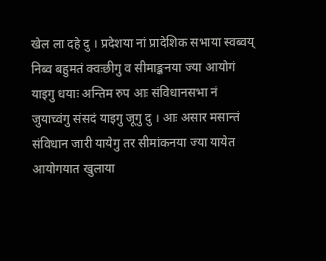खेल ला दहे दु । प्रदेशया नां प्रादेशिक सभाया स्वब्वय् निब्व बहुमतं क्वःछीगु व सीमाङ्कनया ज्या आयोगं याइगु धयाः अन्तिम रुप आः संविधानसभा नं जुयाच्वंगु संसदं याइगु जूगु दु । आः असार मसान्तं संविधान जारी यायेगु तर सीमांकनया ज्या यायेत आयोगयात खुलाया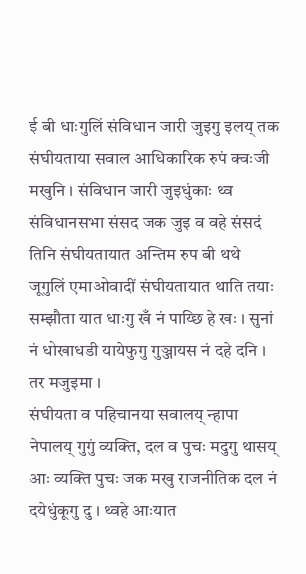ई बी धाःगुलिं संविधान जारी जुइगु इलय् तक संघीयताया सवाल आधिकारिक रुपं क्वःजी मखुनि । संविधान जारी जुइधुंकाः थ्व संविधानसभा संसद जक जुइ व वहे संसदं तिनि संघीयतायात अन्तिम रुप बी थथे जूगुलिं एमाओवादीं संघीयतायात थाति तयाः सम्झौता यात धाःगु खँ नं पाय्छि हे खः । सुनां नं धोखाधडी यायेफुगु गुञ्जायस नं दहे दनि । तर मजुइमा ।
संघीयता व पहिचानया सवालय् न्हापा नेपालय् गुगुं व्यक्ति, दल व पुचः मदुगु थासय् आः व्यक्ति पुचः जक मखु राजनीतिक दल नं दयेधुंकूगु दु । थ्वहे आःयात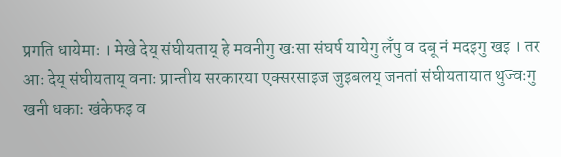प्रगति धायेमाः । मेखे देय् संघीयताय् हे मवनीगु खःसा संघर्ष यायेगु लँपु व दबू नं मदइगु खइ । तर आः देय् संघीयताय् वनाः प्रान्तीय सरकारया एक्सरसाइज जुइबलय् जनतां संघीयतायात थुज्वःगु खनी धकाः खंकेफइ व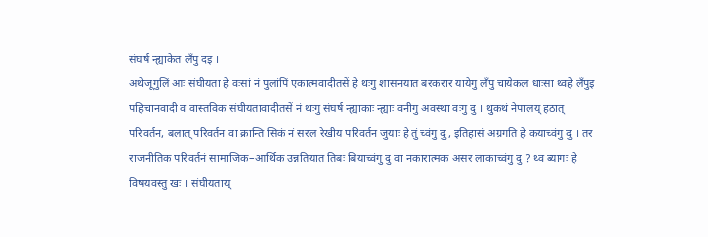संघर्ष न्ह्याकेत लँपु दइ ।
अथेजूगुलिं आः संघीयता हे वःसां नं पुलांपिं एकात्मवादीतसें हे थःगु शासनयात बरकरार यायेगु लँपु चायेकल धाःसा थ्वहे लँपुइ पहिचानवादी व वास्तविक संघीयतावादीतसें नं थःगु संघर्ष न्ह्याकाः न्ह्याः वनीगु अवस्था वःगु दु । थुकथं नेपालय् हठात् परिवर्तन, बलात् परिवर्तन वा क्रान्ति सिकं नं सरल रेखीय परिवर्तन जुयाः हे तुं च्वंगु दु, इतिहासं अग्रगति हे कयाच्वंगु दु । तर राजनीतिक परिवर्तनं सामाजिक–आर्थिक उन्नतियात तिबः बियाच्वंगु दु वा नकारात्मक असर लाकाच्वंगु दु ? थ्व ब्यागः हे विषयवस्तु खः । संघीयताय्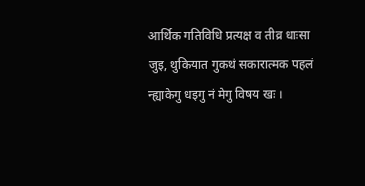आर्थिक गतिविधि प्रत्यक्ष व तीव्र धाःसा जुइ, थुकियात गुकथं सकारात्मक पहलं न्ह्याकेगु धइगु नं मेगु विषय खः ।